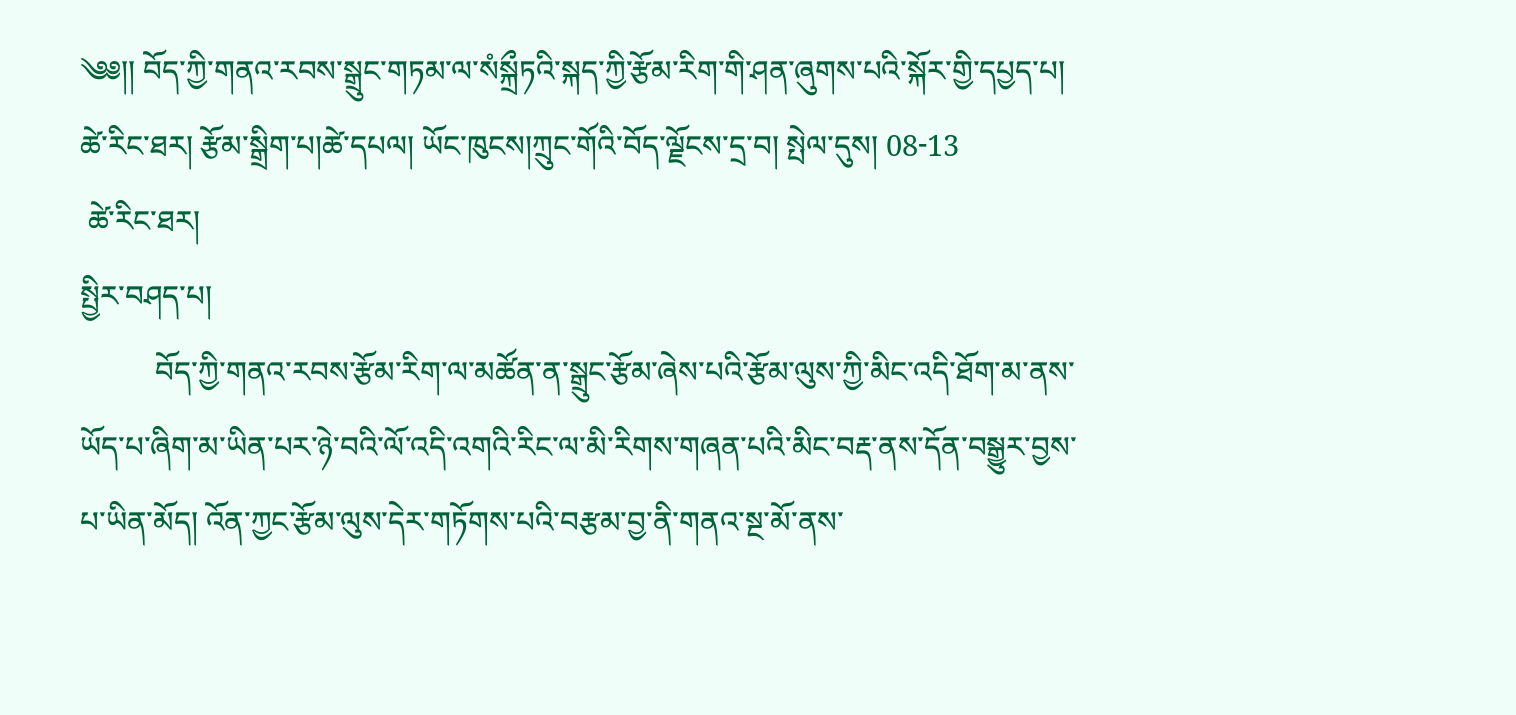༄༅།། བོད་ཀྱི་གནའ་རབས་སྒྲུང་གཏམ་ལ་སཾསྐྲྀཏའི་སྐད་ཀྱི་རྩོམ་རིག་གི་ཤན་ཞུགས་པའི་སྐོར་གྱི་དཔྱད་པ།
ཚེ་རིང་ཐར། རྩོམ་སྒྲིག་པ།ཚེ་དཔལ། ཡོང་ཁུངས།ཀྲུང་གོའི་བོད་ལྗོངས་དྲ་བ། སྤེལ་དུས། 08-13
 ཚེ་རིང་ཐར།
སྤྱིར་བཤད་པ།
          བོད་ཀྱི་གནའ་རབས་རྩོམ་རིག་ལ་མཚོན་ན་སྒྲུང་རྩོམ་ཞེས་པའི་རྩོམ་ལུས་ཀྱི་མིང་འདི་ཐོག་མ་ནས་ཡོད་པ་ཞིག་མ་ཡིན་པར་ཉེ་བའི་ལོ་འདི་འགའི་རིང་ལ་མི་རིགས་གཞན་པའི་མིང་བརྡ་ནས་དོན་བསྒྱུར་བྱས་པ་ཡིན་མོད། འོན་ཀྱང་རྩོམ་ལུས་དེར་གཏོགས་པའི་བརྩམ་བྱ་ནི་གནའ་སྔ་མོ་ནས་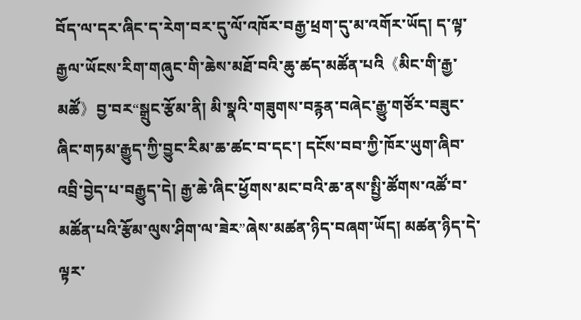བོད་ལ་དར་ཞིང་ད་རེག་བར་དུ་ལོ་འཁོར་བརྒྱ་ཕྲག་དུ་མ་འགོར་ཡོད། ད་ལྟ་རྒྱལ་ཡོངས་རིག་གཞུང་གི་ཆེས་མཐོ་བའི་ཆུ་ཚད་མཚོན་པའི《མིང་གི་རྒྱ་མཚོ》བྱ་བར“སྒྲུང་རྩོམ་ནི། མི་སྣའི་གཟུགས་བརྙན་བཞེང་རྒྱུ་གཙོར་བཟུང་ཞིང་གཏམ་རྒྱུད་ཀྱི་བྱུང་རིམ་ཆ་ཚང་བ་དང་། དངོས་བབ་ཀྱི་ཁོར་ཡུག་ཞིབ་འབྲི་བྱེད་པ་བརྒྱུད་དེ། རྒྱ་ཆེ་ཞིང་ཕྱོགས་མང་བའི་ཆ་ནས་སྤྱི་ཚོགས་འཚོ་བ་མཚོན་པའི་རྩོམ་ལུས་ཤིག་ལ་ཟེར”ཞེས་མཚན་ཉིད་བཞག་ཡོད། མཚན་ཉིད་དེ་ལྟར་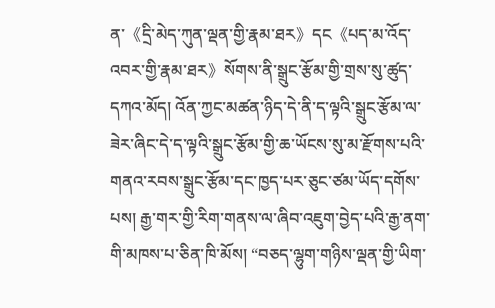ན་《དྲི་མེད་ཀུན་ལྡན་གྱི་རྣམ་ཐར》དང《པད་མ་འོད་འབར་གྱི་རྣམ་ཐར》སོགས་ནི་སྒྲུང་རྩོམ་གྱི་གྲས་སུ་ཚུད་དཀའ་མོད། འོན་ཀྱང་མཚན་ཉིད་དེ་ནི་ད་ལྟའི་སྒྲུང་རྩོམ་ལ་ཟེར་ཞིང་དེ་ད་ལྟའི་སྒྲུང་རྩོམ་གྱི་ཆ་ཡོངས་སུ་མ་རྫོགས་པའི་གནའ་རབས་སྒྲུང་རྩོམ་དང་ཁྱད་པར་ཅུང་ཙམ་ཡོད་དགོས་པས། རྒྱ་གར་གྱི་རིག་གནས་ལ་ཞིབ་འཇུག་བྱེད་པའི་རྒྱ་ནག་གི་མཁས་པ་ཅིན་ཁི་མོས། “བཅད་ལྷུག་གཉིས་ལྡན་གྱི་ཡིག་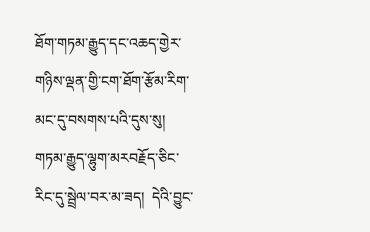ཐོག་གཏམ་རྒྱུད་དང་འཆད་གྱེར་གཉིས་ལྡན་གྱི་ངག་ཐོག་རྩོམ་རིག་མང་དུ་བསགས་པའི་དུས་སུ། གཏམ་རྒྱུད་ལྷུག་མརབརྗོད་ཅིང་རིང་དུ་སྦྲེལ་བར་མ་ཟད།  དེའི་བྱུང་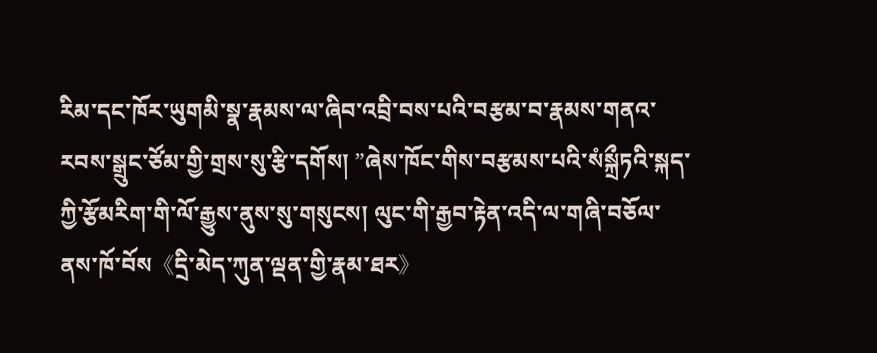རིམ་དང་ཁོར་ཡུགམི་སྣ་རྣམས་ལ་ཞིབ་འབྲི་བས་པའི་བརྩམ་བ་རྣམས་གནའ་རབས་སྒྲུང་ཙོམ་གྱི་གྲས་སུ་རྩི་དགོས། ”ཞེས་ཁོང་གིས་བརྩམས་པའི་སཾསྐྲྀཏའི་སྐད་ཀྱི་རྩོམརིག་གི་ལོ་རྒྱུས་ནུས་སུ་གསུངས། ལུང་གི་རྒྱབ་རྟེན་འདི་ལ་གཞི་བཅོལ་ནས་ཁོ་བོས《དྲི་མེད་ཀུན་ལྡན་གྱི་རྣམ་ཐར》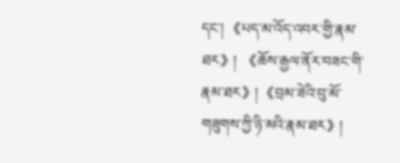དང་། 《པད་མ་འོད་འབར་གྱི་རྣམ་ཐར》།  《ཆོས་རྒྱལ་ནོར་བཟང་གི་རྣམ་ཐར》། 《བྲམ་ཟེའི་བུ་མོ་གཟུགས་ཀྱི་ཉི་མའི་རྣམ་ཐར》།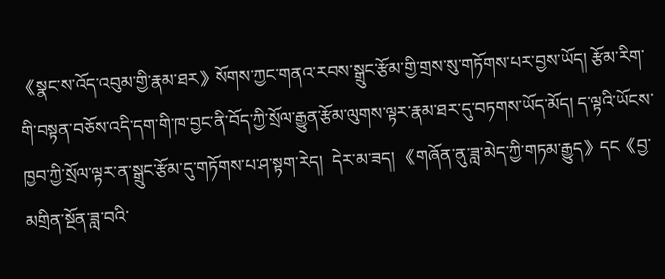《སྣང་ས་འོད་འབུམ་གྱི་རྣམ་ཐར》སོགས་ཀྱང་གནའ་རབས་སྒྲུང་རྩོམ་གྱི་གྲས་སུ་གཏོགས་པར་བྱས་ཡོད། རྩོམ་རིག་གི་བསྟན་བཅོས་འདི་དག་གི་ཁ་བྱང་ནི་བོད་ཀྱི་སྲོལ་རྒྱུན་རྩོམ་ལུགས་ལྟར་རྣམ་ཐར་དུ་བཏགས་ཡོད་མོད། ད་ལྟའི་ཡོངས་ཁྱབ་ཀྱི་སྲོལ་ལྟར་ན་སྒྲུང་རྩོམ་དུ་གཏོགས་པ་ཤ་སྟག་རེད།  དེར་མ་ཟད། 《གཞོན་ནུ་ཟླ་མེད་ཀྱི་གཏམ་རྒྱུད》དང《བྱ་མགྲིན་སྔོན་ཟླ་བའི་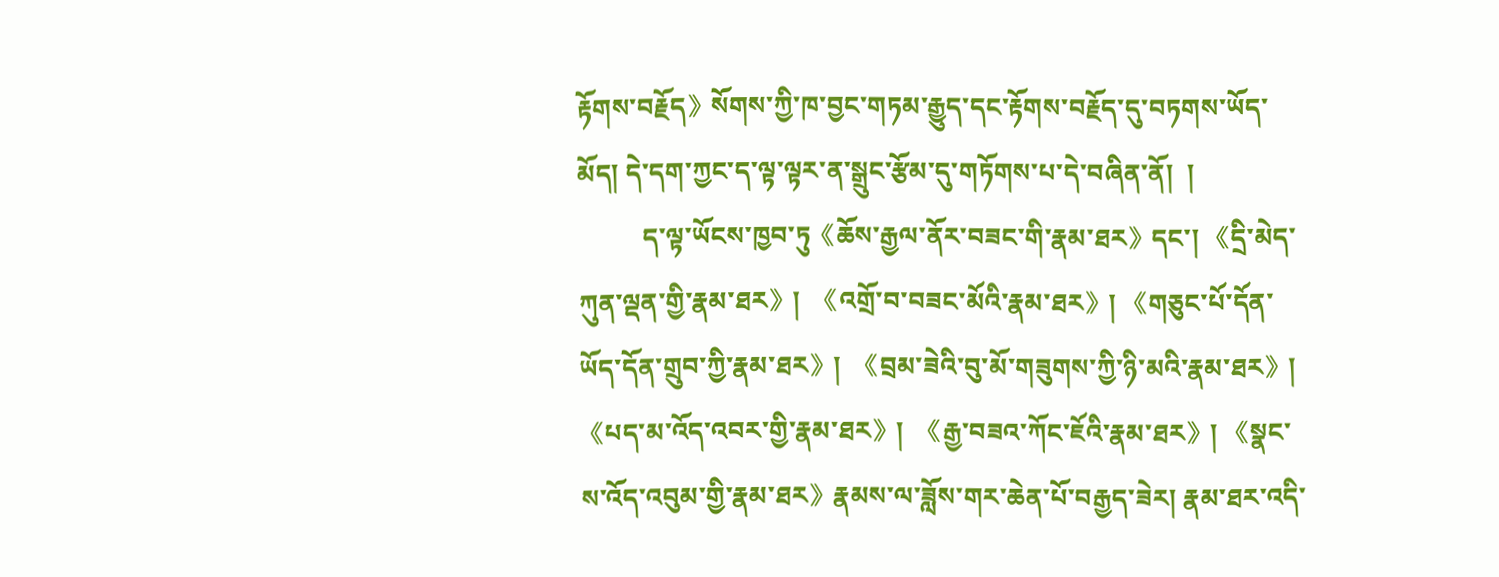རྟོགས་བརྗོད》སོགས་ཀྱི་ཁ་བྱང་གཏམ་རྒྱུད་དང་རྟོགས་བརྗོད་དུ་བཏགས་ཡོད་མོད། དེ་དག་ཀྱང་ད་ལྟ་ལྟར་ན་སྒྲུང་རྩོམ་དུ་གཏོགས་པ་དེ་བཞིན་ནོ།  །
          ད་ལྟ་ཡོངས་ཁྱབ་ཏུ《ཆོས་རྒྱལ་ནོར་བཟང་གི་རྣམ་ཐར》དང་། 《དྲི་མེད་ཀུན་ལྡན་གྱི་རྣམ་ཐར》།  《འགྲོ་བ་བཟང་མོའི་རྣམ་ཐར》། 《གཅུང་པོ་དོན་ཡོད་དོན་གྲུབ་ཀྱི་རྣམ་ཐར》།  《བྲམ་ཟེའི་བུ་མོ་གཟུགས་ཀྱི་ཉི་མའི་རྣམ་ཐར》། 《པད་མ་འོད་འབར་གྱི་རྣམ་ཐར》།  《རྒྱ་བཟའ་ཀོང་ཇོའི་རྣམ་ཐར》། 《སྣང་ས་འོད་འབུམ་གྱི་རྣམ་ཐར》རྣམས་ལ་ཟློས་གར་ཆེན་པོ་བརྒྱད་ཟེར། རྣམ་ཐར་འདི་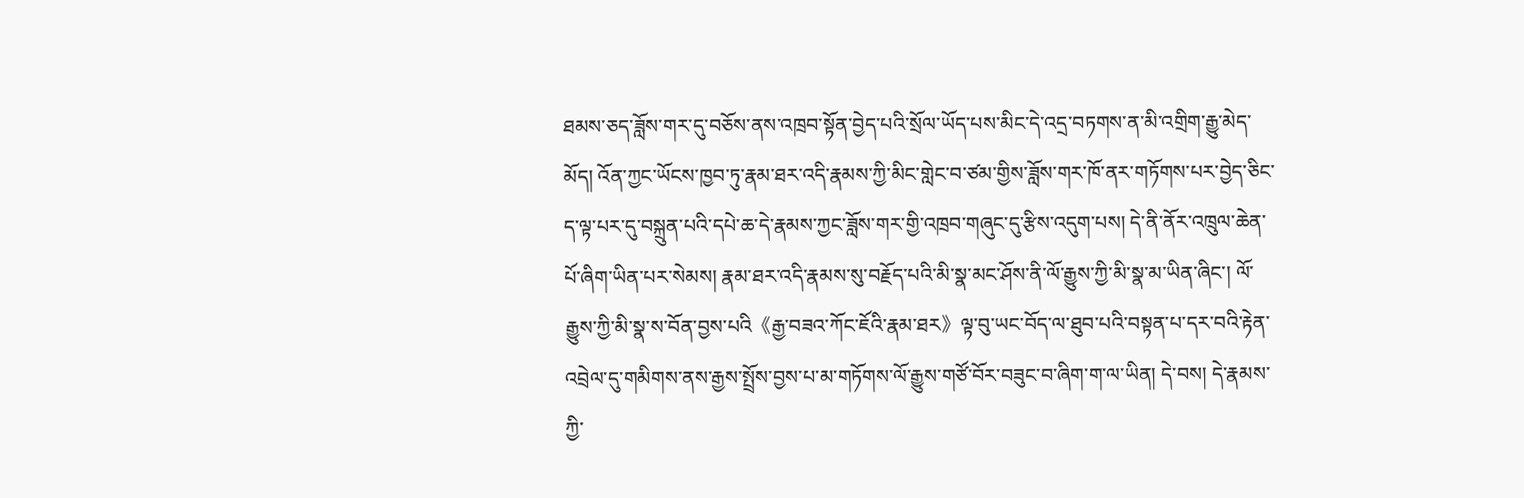ཐམས་ཅད་ཟློས་གར་དུ་བཅོས་ནས་འཁྲབ་སྟོན་བྱེད་པའི་སྲོལ་ཡོད་པས་མིང་དེ་འདྲ་བཏགས་ན་མི་འགྲིག་རྒྱུ་མེད་མོད། འོན་ཀྱང་ཡོངས་ཁྱབ་ཏུ་རྣམ་ཐར་འདི་རྣམས་ཀྱི་མིང་གླེང་བ་ཙམ་གྱིས་ཟློས་གར་ཁོ་ནར་གཏོགས་པར་བྱེད་ཅིང་ད་ལྟ་པར་དུ་བསྐྲུན་པའི་དཔེ་ཆ་དེ་རྣམས་ཀྱང་ཟློས་གར་གྱི་འཁྲབ་གཞུང་དུ་རྩིས་འདུག་པས། དེ་ནི་ནོར་འཁྲུལ་ཆེན་པོ་ཞིག་ཡིན་པར་སེམས། རྣམ་ཐར་འདི་རྣམས་སུ་བརྗོད་པའི་མི་སྣ་མང་ཤོས་ནི་ལོ་རྒྱུས་ཀྱི་མི་སྣ་མ་ཡིན་ཞིང་། ལོ་རྒྱུས་ཀྱི་མི་སྣ་ས་བོན་བྱས་པའི《རྒྱ་བཟའ་ཀོང་ཇོའི་རྣམ་ཐར》ལྟ་བུ་ཡང་བོད་ལ་ཐུབ་པའི་བསྟན་པ་དར་བའི་རྟེན་འབྲེལ་དུ་གམིགས་ནས་རྒྱས་སྤྲོས་བྱས་པ་མ་གཏོགས་ལོ་རྒྱུས་གཙོ་བོར་བཟུང་བ་ཞིག་ག་ལ་ཡིན། དེ་བས། དེ་རྣམས་ཀྱི་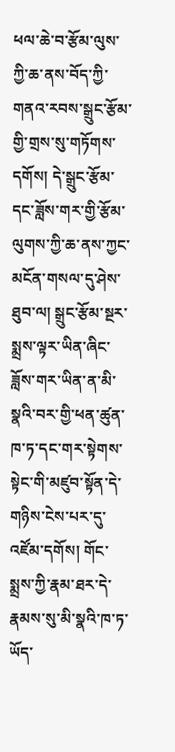ཕལ་ཆེ་བ་རྩོམ་ལུས་ཀྱི་ཆ་ནས་བོད་ཀྱི་གནའ་རབས་སྒྲུང་རྩོམ་གྱི་གྲས་སུ་གཏོགས་དགོས། དེ་སྒྲུང་རྩོམ་དང་ཟློས་གར་གྱི་རྩོམ་ལུགས་ཀྱི་ཆ་ནས་ཀྱང་མངོན་གསལ་དུ་ཤེས་ཐུབ་ལ། སྒྲུང་རྩོམ་སྔར་སྨྲས་ལྟར་ཡིན་ཞིང་ཟློས་གར་ཡིན་ན་མི་སྣའི་བར་གྱི་ཕན་ཚུན་ཁ་ཏ་དང་གར་སྟེགས་སྟེང་གི་མཛུབ་སྟོན་དེ་གཉིས་ངེས་པར་དུ་འཛོམ་དགོས། གོང་སྨྲས་ཀྱི་རྣམ་ཐར་དེ་རྣམས་སུ་མི་སྣའི་ཁ་ཏ་ཡོད་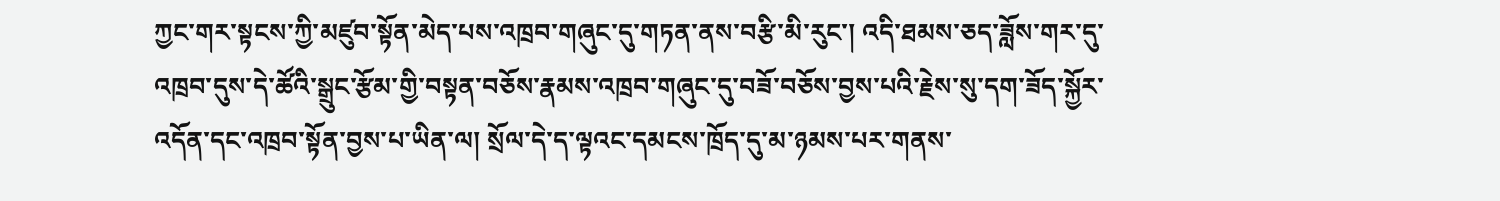ཀྱང་གར་སྟངས་ཀྱི་མཛུབ་སྟོན་མེད་པས་འཁྲབ་གཞུང་དུ་གཏན་ནས་བརྩི་མི་རུང་། འདི་ཐམས་ཅད་ཟློས་གར་དུ་འཁྲབ་དུས་དེ་ཚོའི་སྒྲུང་རྩོམ་གྱི་བསྟན་བཅོས་རྣམས་འཁྲབ་གཞུང་དུ་བཟོ་བཅོས་བྱས་པའི་རྗེས་སུ་དག་ཟོད་སྐྱོར་འདོན་དང་འཁྲབ་སྟོན་བྱས་པ་ཡིན་ལ། སྲོལ་དེ་ད་ལྟའང་དམངས་ཁྲོད་དུ་མ་ཉམས་པར་གནས་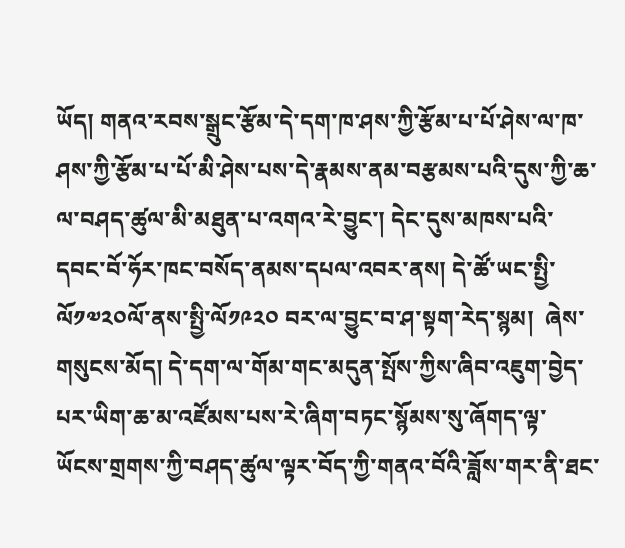ཡོད། གནའ་རབས་སྒྲུང་རྩོམ་དེ་དག་ཁ་ཤས་ཀྱི་རྩོམ་པ་པོ་ཤེས་ལ་ཁ་ཤས་ཀྱི་རྩོམ་པ་པོ་མི་ཤེས་པས་དེ་རྣམས་ནམ་བརྩམས་པའི་དུས་ཀྱི་ཆ་ལ་བཤད་ཚུལ་མི་མཐུན་པ་འགའ་རེ་བྱུང་། དེང་དུས་མཁས་པའི་དབང་བོ་ཧོར་ཁང་བསོད་ནམས་དཔལ་འབར་ནས། དེ་ཚོ་ཡང་སྤྱི་ལོ༡༧༢༠ལོ་ནས་སྤྱི་ལོ༡༩༢༠ བར་ལ་བྱུང་བ་ཤ་སྟག་རེད་སྙམ།  ཞེས་གསུངས་མོད། དེ་དག་ལ་གོམ་གང་མདུན་སྤོས་ཀྱིས་ཞིབ་འཇུག་བྱེད་པར་ཡིག་ཆ་མ་འཛོམས་པས་རེ་ཞིག་བཏང་སྙོམས་སུ་ཞོགད་ལྟ་ཡོངས་གྲགས་ཀྱི་བཤད་ཚུལ་ལྟར་བོད་ཀྱི་གནའ་བོའི་ཟློས་གར་ནི་ཐང་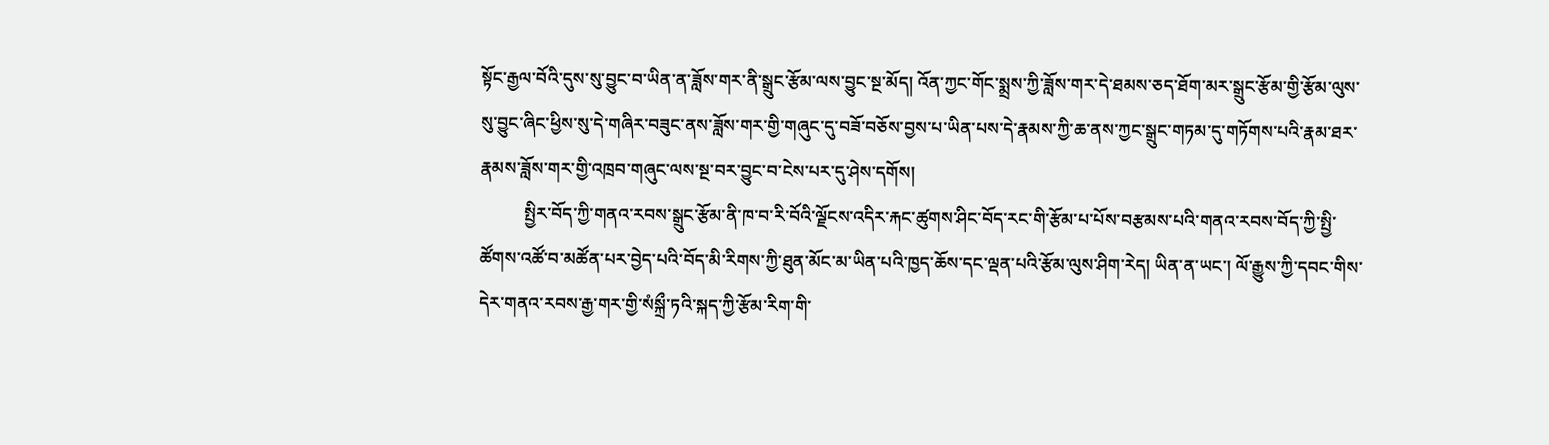སྟོང་རྒྱལ་བོའི་དུས་སུ་བྱུང་བ་ཡིན་ན་ཟློས་གར་ནི་སྒྲུང་རྩོམ་ལས་བྱུང་སྔ་མོད། འོན་ཀྱང་གོང་སྨྲས་ཀྱི་ཟློས་གར་དེ་ཐམས་ཅད་ཐོག་མར་སྒྲུང་རྩོམ་གྱི་རྩོམ་ལུས་སུ་བྱུང་ཞིང་ཕྱིས་སུ་དེ་གཞིར་བཟུང་ནས་ཟློས་གར་གྱི་གཞུང་དུ་བཟོ་བཅོས་བྱས་པ་ཡིན་པས་དེ་རྣམས་ཀྱི་ཆ་ནས་ཀྱང་སྒྲུང་གཏམ་དུ་གཏོགས་པའི་རྣམ་ཐར་རྣམས་ཟློས་གར་གྱི་འཁྲབ་གཞུང་ལས་སྔ་བར་བྱུང་བ་ངེས་པར་དུ་ཤེས་དགོས།
          སྤྱིར་བོད་ཀྱི་གནའ་རབས་སྒྲུང་རྩོམ་ནི་ཁ་བ་རི་བོའི་ལྗོངས་འདིར་རྐང་ཚུགས་ཤིང་བོད་རང་གི་རྩོམ་པ་པོས་བརྩམས་པའི་གནའ་རབས་བོད་ཀྱི་སྤྱི་ཚོགས་འཚོ་བ་མཚོན་པར་བྱེད་པའི་བོད་མི་རིགས་ཀྱི་ཐུན་མོང་མ་ཡིན་པའི་ཁྱད་ཆོས་དང་ལྡན་པའི་རྩོམ་ལུས་ཤིག་རེད། ཡིན་ན་ཡང་། ལོ་རྒྱུས་ཀྱི་དབང་གིས་དེར་གནའ་རབས་རྒྱ་གར་གྱི་སཾསྐྲྀ་ཏའི་སྐད་ཀྱི་རྩོམ་རིག་གི་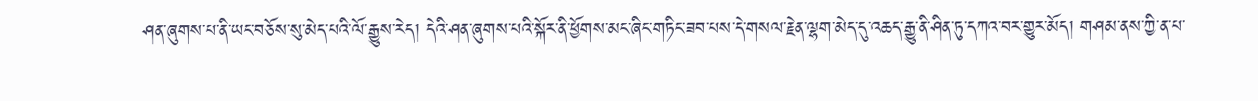ཤན་ཞུགས་པ་ནི་ཡང་བཅོས་སུ་མེད་པའི་ལོ་རྒྱུས་རེད། དེའི་ཤན་ཞུགས་པའི་སྐོར་ནི་ཕྱོགས་མང་ཞིང་གཏིང་ཟབ་པས་དེ་གསལ་རྗེན་ལྷག་མེད་དུ་འཆད་རྒྱུ་ནི་ཤིན་ཏུ་དཀའ་བར་གྱུར་མོད། གཤམ་ནས་ཀྱི་ན་པ་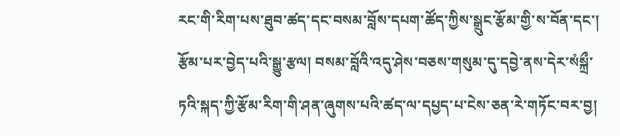རང་གི་རིག་པས་ཐུབ་ཚད་དང་བསམ་བློས་དཔག་ཚོད་ཀྱིས་སྒྲུང་རྩོམ་གྱི་ས་བོན་དང་། རྩོམ་པར་བྱེད་པའི་སྒྱུ་རྩལ། བསམ་བློའི་འདུ་ཤེས་བཅས་གསུམ་དུ་དབྱེ་ནས་དེར་སཾསྐྲྀ་ཏའི་སྐད་ཀྱི་རྩོམ་རིག་གི་ཤན་ཞུགས་པའི་ཚད་ལ་དཔྱད་པ་ངེས་ཅན་རེ་གཏོང་བར་བྱ།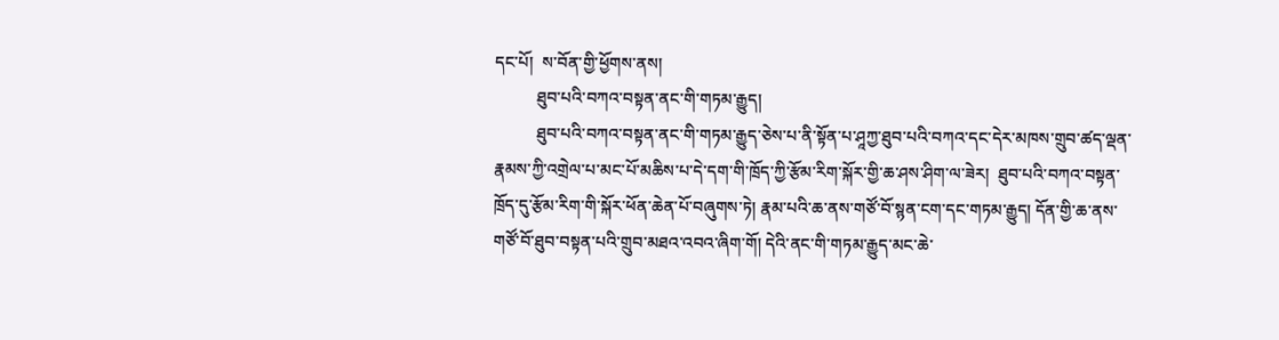དང་པོ།  ས་བོན་གྱི་ཕྱོགས་ནས།
          ཐུབ་པའི་བཀའ་བསྟན་ནང་གི་གཏམ་རྒྱུད།
          ཐུབ་པའི་བཀའ་བསྟན་ནང་གི་གཏམ་རྒྱུད་ཅེས་པ་ནི་སྟོན་པ་ཤཱཀྱ་ཐུབ་པའི་བཀའ་དང་དེར་མཁས་གྲུབ་ཚད་ལྡན་རྣམས་ཀྱི་འགྲེལ་པ་མང་པོ་མཆིས་པ་དེ་དག་གི་ཁྲོད་ཀྱི་རྩོམ་རིག་སྐོར་གྱི་ཆ་ཤས་ཤིག་ལ་ཟེར།  ཐུབ་པའི་བཀའ་བསྟན་ཁྲོད་དུ་རྩོམ་རིག་གི་སྐོར་ཕོན་ཆེན་པོ་བཞུགས་ཏེ། རྣམ་པའི་ཆ་ནས་གཙོ་བོ་སྙན་ངག་དང་གཏམ་རྒྱུད། དོན་གྱི་ཆ་ནས་གཙོ་བོ་ཐུབ་བསྟན་པའི་གྲུབ་མཐའ་འབའ་ཞིག་གོ། དེའི་ནང་གི་གཏམ་རྒྱུད་མང་ཆེ་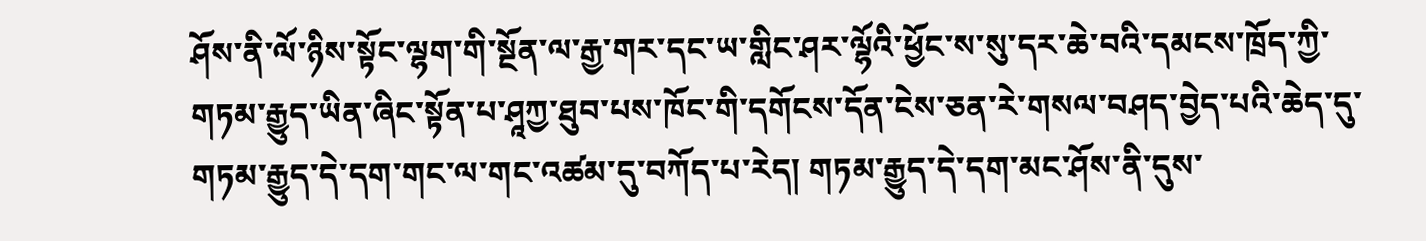ཤོས་ནི་ལོ་ཉིས་སྟོང་ལྷག་གི་སྔོན་ལ་རྒྱ་གར་དང་ཡ་གླིང་ཤར་ལྷོའི་ཕྱོང་ས་སུ་དར་ཆེ་བའི་དམངས་ཁྲོད་ཀྱི་གཏམ་རྒྱུད་ཡིན་ཞིང་སྟོན་པ་ཤཱཀྱ་ཐུབ་པས་ཁོང་གི་དགོངས་དོན་ངེས་ཅན་རེ་གསལ་བཤད་བྱེད་པའི་ཆེད་དུ་གཏམ་རྒྱུད་དེ་དག་གང་ལ་གང་འཚམ་དུ་བཀོད་པ་རེད། གཏམ་རྒྱུད་དེ་དག་མང་ཤོས་ནི་དུས་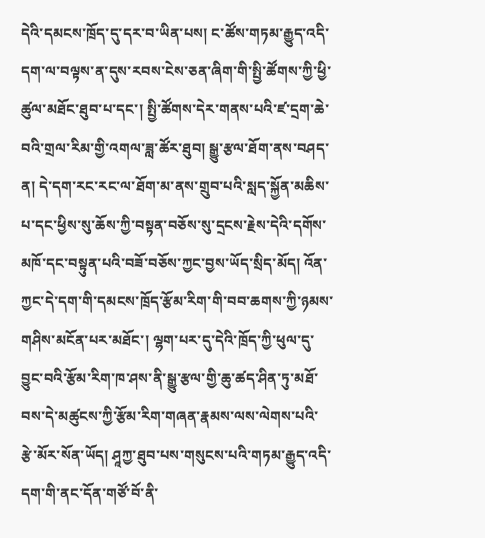དེའི་དམངས་ཁྲོད་དུ་དར་བ་ཡིན་པས། ང་ཚོས་གཏམ་རྒྱུད་འདི་དག་ལ་བལྟས་ན་དུས་རབས་ངེས་ཅན་ཞིག་གི་སྤྱི་ཚོགས་ཀྱི་ཕྱི་ཚུལ་མཐོང་ཐུབ་པ་དང་། སྤྱི་ཚོགས་དེར་གནས་པའི་ཛ་དྲག་ཆེ་བའི་གྲལ་རིམ་གྱི་འགལ་ཟླ་ཚོར་ཐུབ། སྒྱུ་རྩལ་ཐོག་ནས་བཤད་ན། དེ་དག་རང་རང་ལ་ཐོག་མ་ནས་གྲུབ་པའི་སླད་སྐྱོན་མཆིས་པ་དང་ཕྱིས་སུ་ཆོས་ཀྱི་བསྟན་བཅོས་སུ་དྲངས་རྗེས་དེའི་དགོས་མཁོ་དང་བསྟུན་པའི་བཟོ་བཅོས་ཀྱང་བྱས་ཡོད་སྲིད་མོད། འོན་ཀྱང་དེ་དག་གི་དམངས་ཁྲོད་རྩོམ་རིག་གི་བབ་ཆགས་ཀྱི་ཉམས་གཤིས་མངོན་པར་མཐོང་། ལྷག་པར་དུ་དེའི་ཁྲོད་ཀྱི་ཕུལ་དུ་བྱུང་བའི་རྩོམ་རིག་ཁ་ཤས་ནི་སྒྱུ་རྩལ་གྱི་ཆུ་ཚད་ཤིན་ཏུ་མཐོ་བས་དེ་མཚུངས་ཀྱི་རྩོམ་རིག་གཞན་རྣམས་ལས་ལེགས་པའི་རྩེ་མོར་སོན་ཡོད། ཤཱཀྱ་ཐུབ་པས་གསུངས་པའི་གཏམ་རྒྱུད་འདི་དག་གི་ནང་དོན་གཙོ་བོ་ནི་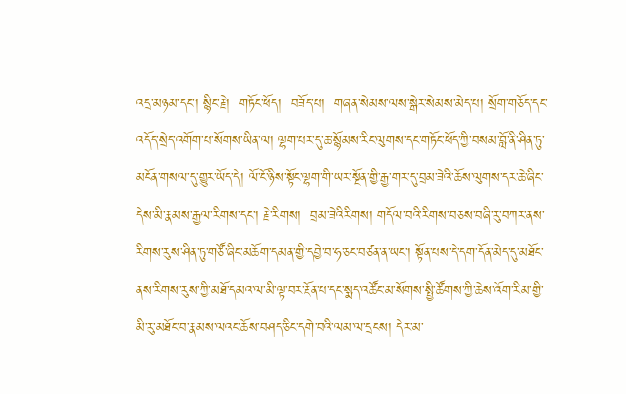འདྲ་མཉམ་དང་། སྙིང་རྗེ།  གཏོང་ཕོད།  བཟོད་པ།  གཞན་སེམས་ལས་སྒེར་སེམས་མེད་པ། སྲོག་གཅོད་དང་འདོད་སྲེད་འགོག་པ་སོགས་ཡིན་ལ། ལྷག་པར་དུ་ཆ་སྙོམས་རིང་ལུགས་དང་གཏོང་ཕོད་ཀྱི་བསམ་བློ་ནི་ཤིན་ཏུ་མངོན་གསལ་དུ་གྱུར་ཡོད་དེ། ལོ་ངོ་ཉིས་སྟོང་ལྷག་གི་ཡར་སྔོན་གྱི་རྒྱ་གར་དུ་བྲམ་ཟེའི་ཆོས་ལུགས་དར་ཆེ་ཞིང་དེས་མི་རྣམས་རྒྱལ་རིགས་དང་། རྗེ་རིགས།  བྲམ་ཟེའིརིགས། གདོལ་བའི་རིགས་བཅས་བཞི་རུ་བཀར་ནས་རིགས་རུས་ཤིན་ཏུ་གཙོ་ཞིང་མཆོག་དམན་གྱི་དབྱེ་བ་ཧ་ཅང་བཙན་ན་ཡང་། སྟོན་པས་དེ་དག་དོན་མེད་དུ་མཐོང་ནས་རིགས་རུས་ཀྱི་མཐོ་དམའ་ལ་མི་ལྟ་བར་རྔོན་པ་དང་སྨད་འཚོང་མ་སོགས་སྤྱི་ཚོགས་ཀྱི་ཆེས་འོག་རིམ་གྱི་མི་རུ་མཐོང་བ་རྣམས་ལའང་ཆོས་བཤད་ཅིང་དགེ་བའི་ལམ་ལ་དྲངས། དེར་མ་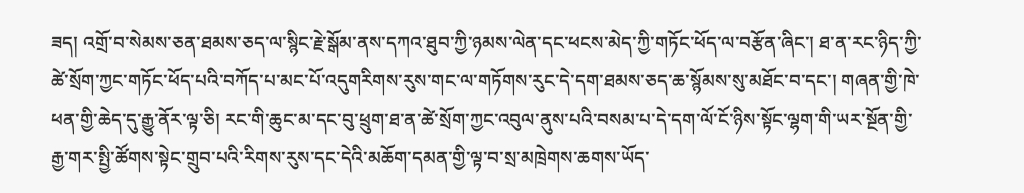ཟད། འགྲོ་བ་སེམས་ཅན་ཐམས་ཅད་ལ་སྙིང་རྗེ་སྒོམ་ནས་དཀའ་ཐུབ་ཀྱི་ཉམས་ལེན་དང་ཕངས་མེད་ཀྱི་གཏོང་ཕོད་ལ་བརྩོན་ཞིང་། ཐ་ན་རང་ཉིད་ཀྱི་ཚེ་སྲོག་ཀྱང་གཏོང་ཕོད་པའི་བཀོད་པ་མང་པོ་འདུགརིགས་རུས་གང་ལ་གཏོགས་རུང་དེ་དག་ཐམས་ཅད་ཆ་སྙོམས་སུ་མཐོང་བ་དང་། གཞན་གྱི་ཁེ་ཕན་གྱི་ཆེད་དུ་རྒྱུ་ནོར་ལྟ་ཅི། རང་གི་ཆུང་མ་དང་བུ་ཕྲུག་ཐ་ན་ཚེ་སྲོག་ཀྱང་འབུལ་ནུས་པའི་བསམ་པ་དེ་དག་ལོ་ངོ་ཉིས་སྟོང་ལྷག་གི་ཡར་སྔོན་གྱི་རྒྱ་གར་སྤྱི་ཚོགས་སྟེང་གྲུབ་པའི་རིགས་རུས་དང་དེའི་མཆོག་དམན་གྱི་ལྟ་བ་སྲ་མཁྲེགས་ཆགས་ཡོད་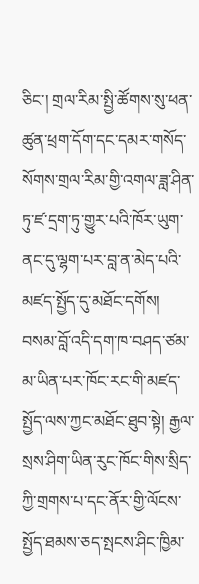ཅིང་། གྲལ་རིམ་སྤྱི་ཚོགས་སུ་ཕན་ཚུན་ཕྲག་དོག་དང་དམར་གསོད་སོགས་གྲལ་རིམ་གྱི་འགལ་ཟླ་ཤིན་ཏུ་ཛ་དྲག་ཏུ་གྱུར་པའི་ཁོར་ཡུག་ནང་དུ་ལྷག་པར་བླ་ན་མེད་པའི་མཛད་སྤྱོད་དུ་མཐོང་དགོས། བསམ་བློ་འདི་དག་ཁ་བཤད་ཙམ་མ་ཡིན་པར་ཁོང་རང་གི་མཛད་སྤྱོད་ལས་ཀྱང་མཐོང་ཐུབ་སྟེ། རྒྱལ་སྲས་ཤིག་ཡིན་རུང་ཁོང་གིས་སྲིད་ཀྱི་གྲགས་པ་དང་ནོར་གྱི་ལོངས་སྤྱོད་ཐམས་ཅད་སྤངས་ཤིང་ཁྱིམ་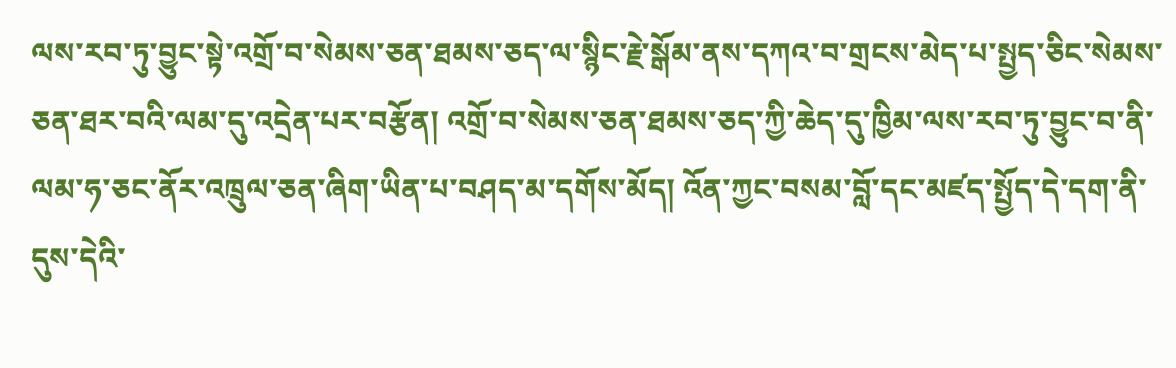ལས་རབ་ཏུ་བྱུང་སྟེ་འགྲོ་བ་སེམས་ཅན་ཐམས་ཅད་ལ་སྙིང་རྗེ་སྒོམ་ནས་དཀའ་བ་གྲངས་མེད་པ་སྤྱད་ཅིང་སེམས་ཅན་ཐར་བའི་ལམ་དུ་འདྲེན་པར་བརྩོན། འགྲོ་བ་སེམས་ཅན་ཐམས་ཅད་ཀྱི་ཆེད་དུ་ཁྱིམ་ལས་རབ་ཏུ་བྱུང་བ་ནི་ལམ་ཧ་ཅང་ནོར་འཁྲུལ་ཅན་ཞིག་ཡིན་པ་བཤད་མ་དགོས་མོད། འོན་ཀྱང་བསམ་བློ་དང་མཛད་སྤྱོད་དེ་དག་ནི་དུས་དེའི་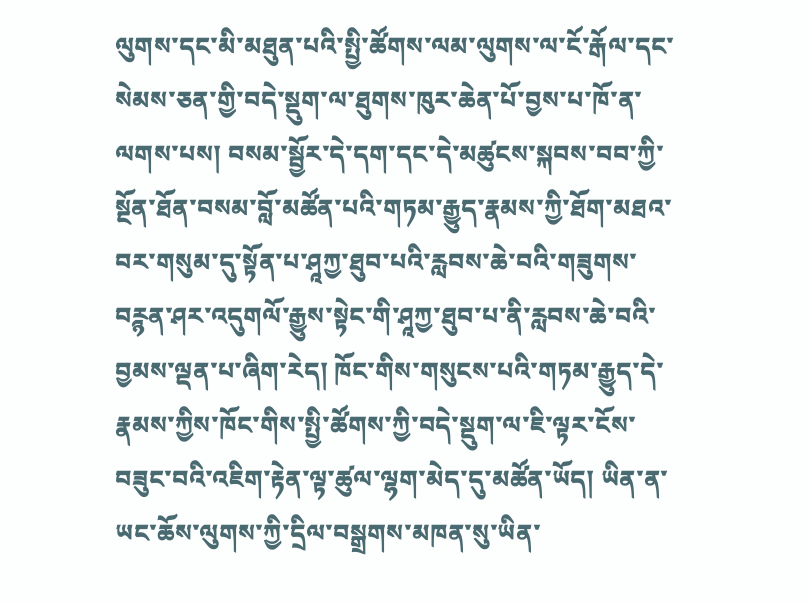ལུགས་དང་མི་མཐུན་པའི་སྤྱི་ཚོགས་ལམ་ལུགས་ལ་ངོ་རྒོལ་དང་སེམས་ཅན་གྱི་བདེ་སྡུག་ལ་ཐུགས་ཁུར་ཆེན་པོ་བྱས་པ་ཁོ་ན་ལགས་པས། བསམ་སྦྱོར་དེ་དག་དང་དེ་མཚུངས་སྐབས་བབ་ཀྱི་སྔོན་ཐོན་བསམ་བློ་མཚོན་པའི་གཏམ་རྒྱུད་རྣམས་ཀྱི་ཐོག་མཐའ་བར་གསུམ་དུ་སྟོན་པ་ཤཱཀྱ་ཐུབ་པའི་རླབས་ཆེ་བའི་གཟུགས་བཪྙན་ཤར་འདུགལོ་རྒྱུས་སྟེང་གི་ཤཱཀྱ་ཐུབ་པ་ནི་རླབས་ཆེ་བའི་བྱམས་ལྡན་པ་ཞིག་རེད། ཁོང་གིས་གསུངས་པའི་གཏམ་རྒྱུད་དེ་རྣམས་ཀྱིས་ཁོང་གིས་སྤྱི་ཚོགས་ཀྱི་བདེ་སྡུག་ལ་ཇི་ལྟར་ངོས་བཟུང་བའི་འཇིག་རྟེན་ལྟ་ཚུལ་ལྷག་མེད་དུ་མཚོན་ཡོད། ཡིན་ན་ཡང་ཆོས་ལུགས་ཀྱི་དྲིལ་བསྒྲགས་མཁན་སུ་ཡིན་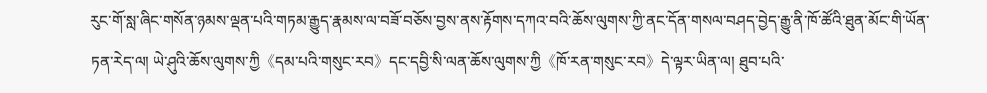རུང་གོ་སླ་ཞིང་གསོན་ཉམས་ལྡན་པའི་གཏམ་རྒྱུད་རྣམས་ལ་བཟོ་བཅོས་བྱས་ནས་རྟོགས་དཀའ་བའི་ཆོས་ལུགས་ཀྱི་ནང་དོན་གསལ་བཤད་བྱེད་རྒྱུ་ནི་ཁོ་ཚོའི་ཐུན་མོང་གི་ཡོན་ཏན་རེད་ལ། ཡེ་ཤུའི་ཆོས་ལུགས་ཀྱི《དམ་པའི་གསུང་རབ》དང་དབྱི་སི་ལན་ཆོས་ལུགས་ཀྱི《ཁོ་རན་གསུང་རབ》དེ་ལྟར་ཡིན་ལ། ཐུབ་པའི་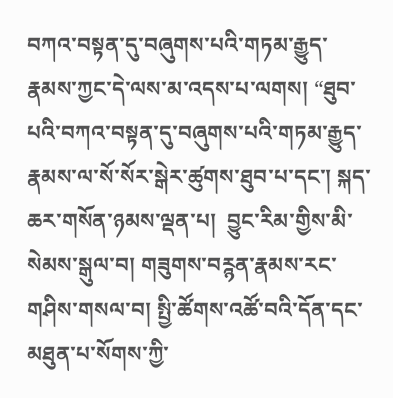བཀའ་བསྟན་དུ་བཞུགས་པའི་གཏམ་རྒྱུད་རྣམས་ཀྱང་དེ་ལས་མ་འདས་པ་ལགས། “ཐུབ་པའི་བཀའ་བསྟན་དུ་བཞུགས་པའི་གཏམ་རྒྱུད་རྣམས་ལ་སོ་སོར་སྒེར་ཚུགས་ཐུབ་པ་དང་། སྐད་ཆར་གསོན་ཉམས་ལྡན་པ།  བྱུང་རིམ་གྱིས་མི་སེམས་སྒུལ་བ། གཟུགས་བཪྙན་རྣམས་རང་གཤིས་གསལ་བ། སྤྱི་ཚོགས་འཚོ་བའི་དོན་དང་མཐུན་པ་སོགས་ཀྱི་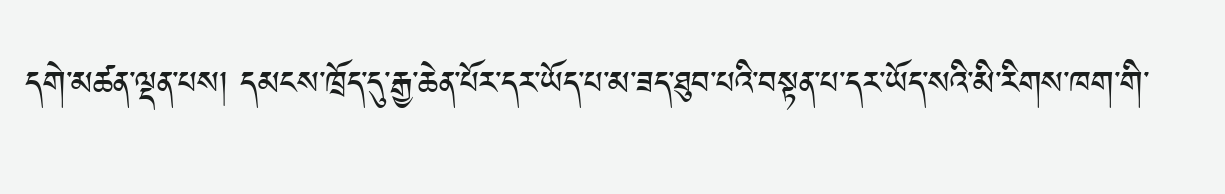དགེ་མཚན་ལྡན་པས། དམངས་ཁྲོད་དུ་རྒྱ་ཆེན་པོར་དར་ཡོད་པ་མ་ཟད་ཐུབ་པའི་བསྟན་པ་དར་ཡོད་སའི་མི་རིགས་ཁག་གི་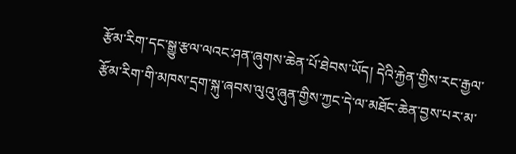རྩོམ་རིག་དང་སྒྱུ་རྩལ་ལའང་ཤན་ཞུགས་ཆེན་པོ་ཐེབས་ཡོད། དེའི་རྐྱེན་གྱིས་རང་རྒྱལ་རྩོམ་རིག་གི་མཁས་དྲག་སྐུ་ཞབས་ལུའུ་ཞུན་གྱིས་ཀྱང་དེ་ལ་མཐོང་ཆེན་བྱས་པར་མ་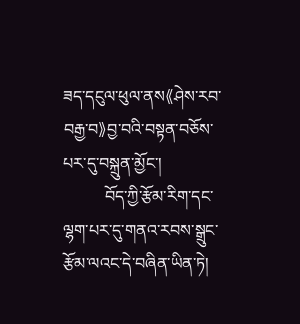ཟད་དངུལ་ཕུལ་ནས《ཤེས་རབ་བརྒྱ་བ》བྱ་བའི་བསྟན་བཅོས་པར་དུ་བསྐྲུན་མྱོང་།
          བོད་ཀྱི་རྩོམ་རིག་དང་ལྷག་པར་དུ་གནའ་རབས་སྒྲུང་རྩོམ་ལའང་དེ་བཞིན་ཡིན་ཏེ།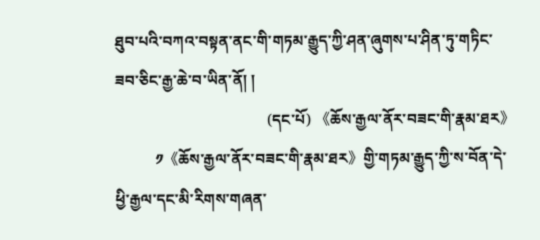ཐུབ་པའི་བཀའ་བསྟན་ནང་གི་གཏམ་རྒྱུད་ཀྱི་ཤན་ཞུགས་པ་ཤིན་ཏུ་གཏིང་ཟབ་ཅིང་རྒྱ་ཆེ་བ་ཡིན་ནོ། །
                                       (དང་པོ) 《ཆོས་རྒྱལ་ནོར་བཟང་གི་རྣམ་ཐར》
          ༡《ཆོས་རྒྱལ་ནོར་བཟང་གི་རྣམ་ཐར》གྱི་གཏམ་རྒྱུད་ཀྱི་ས་བོན་དེ་ཕྱི་རྒྱལ་དང་མི་རིགས་གཞན་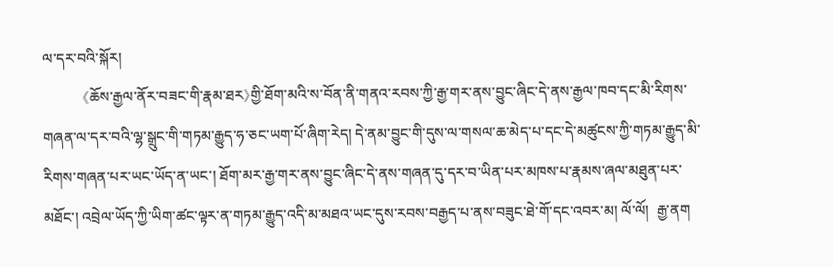ལ་དར་བའི་སྐོར།
          《ཆོས་རྒྱལ་ནོར་བཟང་གི་རྣམ་ཐར》གྱི་ཐོག་མའི་ས་བོན་ནི་གནའ་རབས་ཀྱི་རྒྱ་གར་ནས་བྱུང་ཞིང་དེ་ནས་རྒྱལ་ཁབ་དང་མི་རིགས་གཞན་ལ་དར་བའི་ལྷ་སྒྲུང་གི་གཏམ་རྒྱུད་ཧ་ཅང་ཡག་པོ་ཞིག་རེད། དེ་ནམ་བྱུང་གི་དུས་ལ་གསལ་ཆ་མེད་པ་དང་དེ་མཚུངས་ཀྱི་གཏམ་རྒྱུད་མི་རིགས་གཞན་པར་ཡང་ཡོད་ན་ཡང་། ཐོག་མར་རྒྱ་གར་ནས་བྱུང་ཞིང་དེ་ནས་གཞན་དུ་དར་བ་ཡིན་པར་མཁས་པ་རྣམས་ཞལ་མཐུན་པར་མཐོང་། འབྲེལ་ཡོད་ཀྱི་ཡིག་ཚང་ལྟར་ན་གཏམ་རྒྱུད་འདི་མ་མཐའ་ཡང་དུས་རབས་བརྒྱད་པ་ནས་བཟུང་ཐེ་གོ་དང་འབར་མ། ལོ་ལོ།  རྒྱ་ནག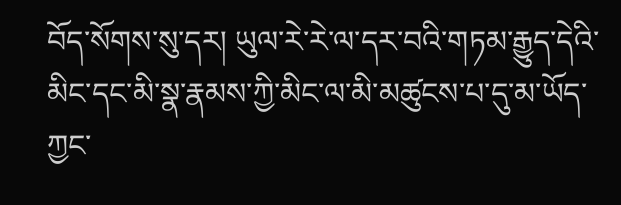བོད་སོགས་སུ་དར། ཡུལ་རེ་རེ་ལ་དར་བའི་གཏམ་རྒྱུད་དེའི་མིང་དང་མི་སྣ་རྣམས་ཀྱི་མིང་ལ་མི་མཚུངས་པ་དུ་མ་ཡོད་ཀྱང་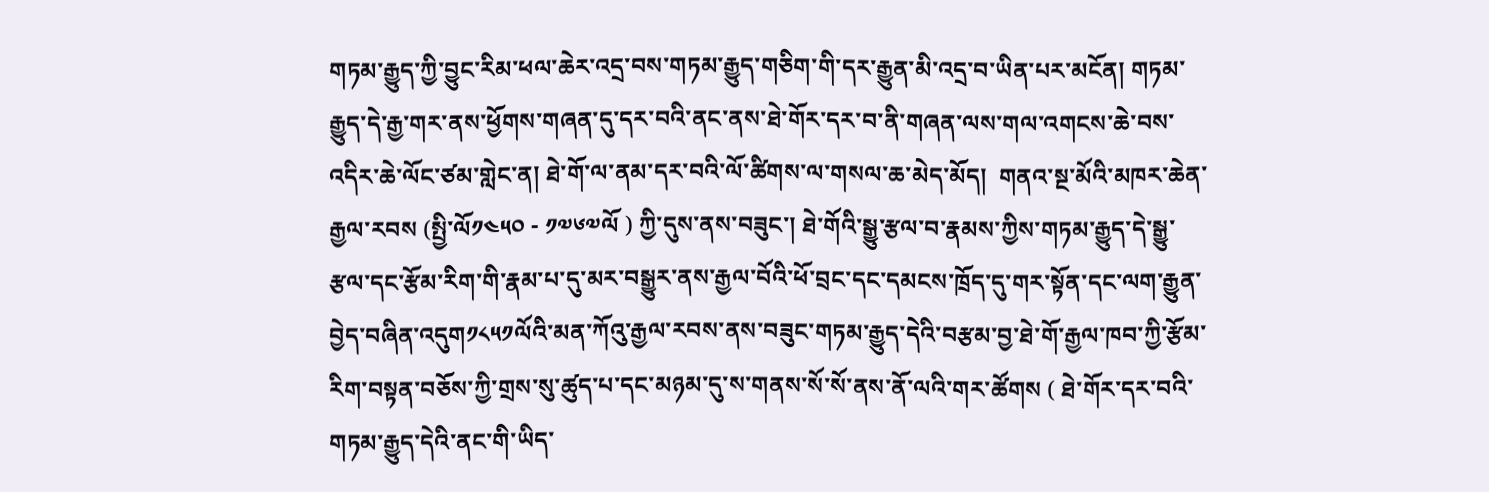གཏམ་རྒྱུད་ཀྱི་བྱུང་རིམ་ཕལ་ཆེར་འདྲ་བས་གཏམ་རྒྱུད་གཅིག་གི་དར་རྒྱུན་མི་འདྲ་བ་ཡིན་པར་མངོན། གཏམ་རྒྱུད་དེ་རྒྱ་གར་ནས་ཕྱོགས་གཞན་དུ་དར་བའི་ནང་ནས་ཐེ་གོར་དར་བ་ནི་གཞན་ལས་གལ་འགངས་ཆེ་བས་འདིར་ཆེ་ལོང་ཙམ་གླེང་ན། ཐེ་གོ་ལ་ནམ་དར་བའི་ལོ་ཚིགས་ལ་གསལ་ཆ་མེད་མོད།  གནའ་སྔ་མོའི་མཁར་ཆེན་རྒྱལ་རབས (སྤྱི་ལོ༡༤༥༠ - ༡༧༦༧ལོ ) ཀྱི་དུས་ནས་བཟུང་། ཐེ་གོའི་སྒྱུ་རྩལ་བ་རྣམས་ཀྱིས་གཏམ་རྒྱུད་དེ་སྒྱུ་རྩལ་དང་རྩོམ་རིག་གི་རྣམ་པ་དུ་མར་བསྒྱུར་ནས་རྒྱལ་བོའི་ཕོ་བྲང་དང་དམངས་ཁྲོད་དུ་གར་སྟོན་དང་ལག་རྒྱུན་བྱེད་བཞིན་འདུག༡༨༥༡ལོའི་མན་ཀོའུ་རྒྱལ་རབས་ནས་བཟུང་གཏམ་རྒྱུད་དེའི་བརྩམ་བྱ་ཐེ་གོ་རྒྱལ་ཁབ་ཀྱི་རྩོམ་རིག་བསྟན་བཅོས་ཀྱི་གྲས་སུ་ཚུད་པ་དང་མཉམ་དུ་ས་གནས་སོ་སོ་ནས་ནོ་ལའི་གར་ཚོགས ( ཐེ་གོར་དར་བའི་གཏམ་རྒྱུད་དེའི་ནང་གི་ཡིད་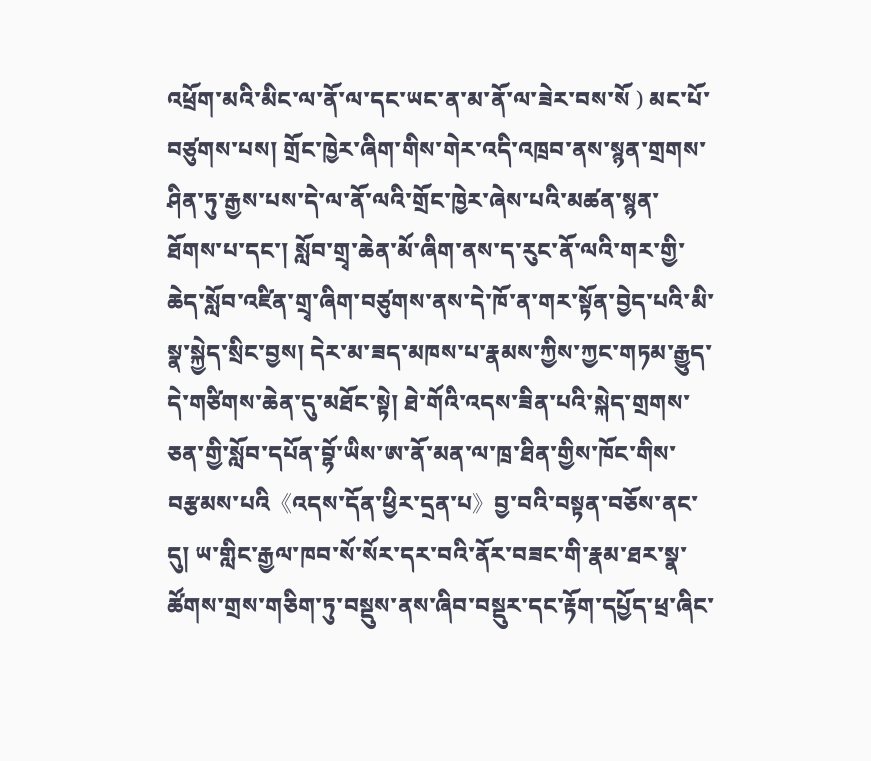འཕྲོག་མའི་མིང་ལ་ནོ་ལ་དང་ཡང་ན་མ་ནོ་ལ་ཟེར་བས་སོ ) མང་པོ་བཙུགས་པས། གྲོང་ཁྱེར་ཞིག་གིས་གེར་འདི་འཁྲབ་ནས་སྙན་གྲགས་ཤིན་ཏུ་རྒྱས་པས་དེ་ལ་ནོ་ལའི་གྲོང་ཁྱེར་ཞེས་པའི་མཚན་སྙན་ཐོགས་པ་དང་། སློབ་གྲྭ་ཆེན་མོ་ཞིག་ནས་ད་རུང་ནོ་ལའི་གར་གྱི་ཆེད་སློབ་འཛིན་གྲྭ་ཞིག་བཙུགས་ནས་དེ་ཁོ་ན་གར་སྟོན་བྱེད་པའི་མི་སྣ་སྐྱེད་སྲིང་བྱས། དེར་མ་ཟད་མཁས་པ་རྣམས་ཀྱིས་ཀྱང་གཏམ་རྒྱུད་དེ་གཙིགས་ཆེན་དུ་མཐོང་སྟེ། ཐེ་གོའི་འདས་ཟིན་པའི་སྐེད་གྲགས་ཅན་གྱི་སློབ་དཔོན་བྷོ་ཡིས་ཨ་ནོ་མན་ལ་ཁྲ་ཐིན་གྱིས་ཁོང་གིས་བརྩམས་པའི《འདས་དོན་ཕྱིར་དྲན་པ》བྱ་བའི་བསྟན་བཅོས་ནང་དུ། ཡ་གླིང་རྒྱལ་ཁབ་སོ་སོར་དར་བའི་ནོར་བཟང་གི་རྣམ་ཐར་སྣ་ཚོགས་གྲས་གཅིག་ཏུ་བསྡུས་ནས་ཞིབ་བསྡུར་དང་རྟོག་དཔྱོད་ཕྲ་ཞིང་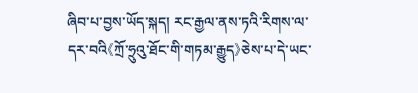ཞིབ་པ་བྱས་ཡོད་སྐད། རང་རྒྱལ་ནས་ཏའི་རིགས་ལ་དར་བའི《ཀྲོ་ཧྲུའུ་ཐོང་གི་གཏམ་རྒྱུད》ཅེས་པ་དེ་ཡང་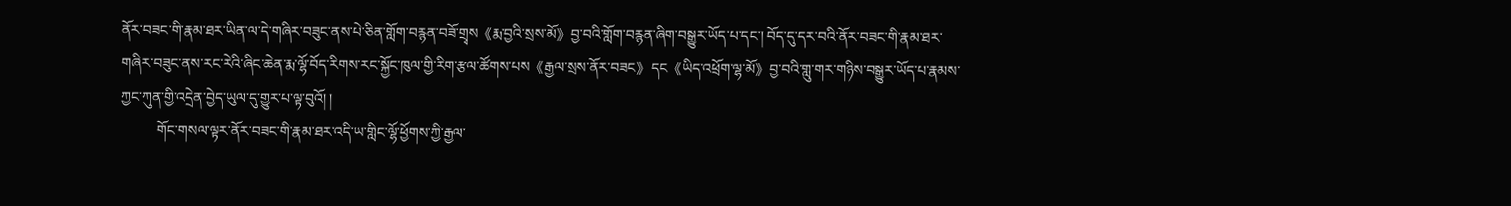ནོར་བཟང་གི་རྣམ་ཐར་ཡིན་ལ་དེ་གཞིར་བཟུང་ནས་པེ་ཅིན་གློག་བརྙན་བཟོ་གྲྭས《རྨ་བྱའི་སྲས་མོ》བྱ་བའི་གློག་བརྙན་ཞིག་བསྒྱུར་ཡོད་པ་དང་། བོད་དུ་དར་བའི་ནོར་བཟང་གི་རྣམ་ཐར་གཞིར་བཟུང་ནས་རང་རེའི་ཞིང་ཆེན་རྨ་ལྷོ་བོད་རིགས་རང་སྐྱོང་ཁུལ་གྱི་རིག་རྩལ་ཚོགས་པས《རྒྱལ་སྲས་ནོར་བཟང》དང《ཡིད་འཕྲོག་ལྷ་མོ》བྱ་བའི་གླུ་གར་གཉིས་བསྒྱུར་ཡོད་པ་རྣམས་ཀྱང་ཀུན་གྱི་འདྲེན་བྱེད་ཡུལ་དུ་གྱུར་པ་ལྟ་བུའོ། །
          གོང་གསལ་ལྟར་ནོར་བཟང་གི་རྣམ་ཐར་འདི་ཡ་གླིང་ལྷོ་ཕྱོགས་ཀྱི་རྒྱལ་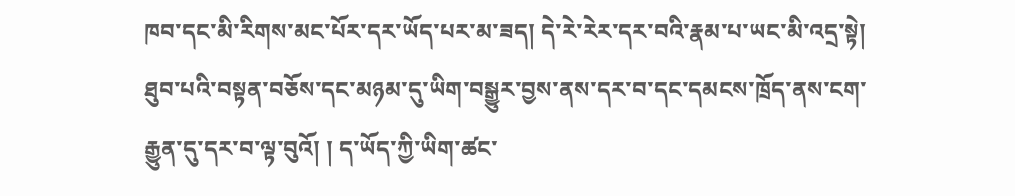ཁབ་དང་མི་རིགས་མང་པོར་དར་ཡོད་པར་མ་ཟད། དེ་རེ་རེར་དར་བའི་རྣམ་པ་ཡང་མི་འདྲ་སྟེ། ཐུབ་པའི་བསྟན་བཅོས་དང་མཉམ་དུ་ཡིག་བསྒྱུར་བྱས་ནས་དར་བ་དང་དམངས་ཁྲོད་ནས་ངག་རྒྱུན་དུ་དར་བ་ལྟ་བུའོ། ། ད་ཡོད་ཀྱི་ཡིག་ཚང་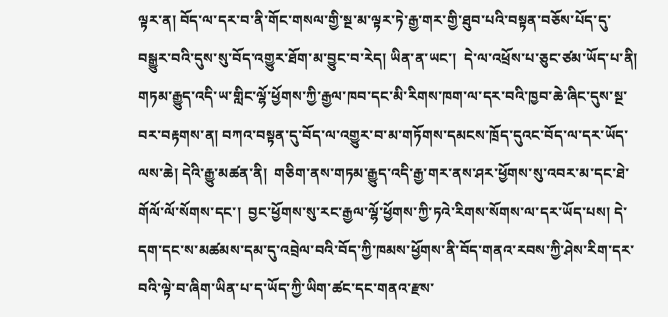ལྟར་ན། བོད་ལ་དར་བ་ནི་གོང་གསལ་གྱི་སྔ་མ་ལྟར་ཏེ་རྒྱ་གར་གྱི་ཐུབ་པའི་བསྟན་བཅོས་པོད་དུ་བསྒྱུར་བའི་དུས་སུ་བོད་འགྱུར་ཐོག་མ་བྱུང་བ་རེད། ཡིན་ན་ཡང་།  དེ་ལ་འཕྲོས་པ་ཅུང་ཙམ་ཡོད་པ་ནི། གཏམ་རྒྱུད་འདི་ཡ་གླིང་ལྷོ་ཕྱོགས་ཀྱི་རྒྱལ་ཁབ་དང་མི་རིགས་ཁག་ལ་དར་བའི་ཁྱབ་ཆེ་ཞིང་དུས་སྔ་བར་བརྟགས་ན། བཀའ་བསྟན་དུ་བོད་ལ་འགྱུར་བ་མ་གཏོགས་དམངས་ཁྲོད་དུའང་བོད་ལ་དར་ཡོད་ལས་ཆེ། དེའི་རྒྱུ་མཚན་ནི།  གཅིག་ནས་གཏམ་རྒྱུད་འདི་རྒྱ་གར་ནས་ཤར་ཕྱོགས་སུ་འབར་མ་དང་ཐེ་གོལོ་ལོ་སོགས་དང་།  བྱང་ཕྱོགས་སུ་རང་རྒྱལ་ལྷོ་ཕྱོགས་ཀྱི་ཏའེ་རིགས་སོགས་ལ་དར་ཡོད་པས། དེ་དག་དང་ས་མཚམས་དམ་དུ་འབྲེལ་བའི་བོད་ཀྱི་ཁམས་ཕྱོགས་ནི་བོད་གནའ་རབས་ཀྱི་ཤེས་རིག་དར་བའི་ལྟེ་བ་ཞིག་ཡིན་པ་ད་ཡོད་ཀྱི་ཡིག་ཚང་དང་གནའ་རྫས་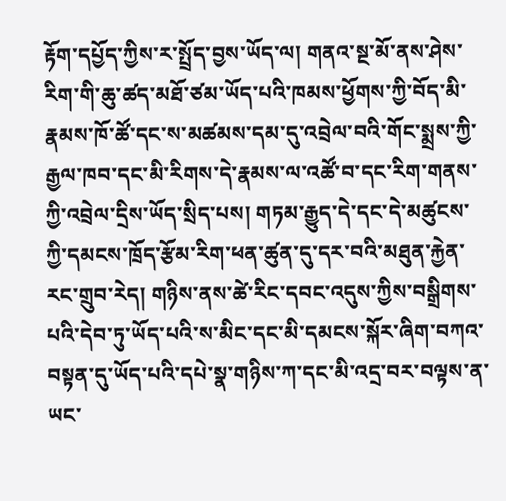རྟོག་དཔྱོད་ཀྱིས་ར་སྤྲོད་བྱས་ཡོད་ལ། གནའ་སྔ་མོ་ནས་ཤེས་རིག་གི་ཆུ་ཚད་མཐོ་ཙམ་ཡོད་པའི་ཁམས་ཕྱོགས་ཀྱི་བོད་མི་རྣམས་ཁོ་ཚོ་དང་ས་མཚམས་དམ་དུ་འབྲེལ་བའི་གོང་སྨྲས་ཀྱི་རྒྱལ་ཁབ་དང་མི་རིགས་དེ་རྣམས་ལ་འཚོ་བ་དང་རིག་གནས་ཀྱི་འབྲེལ་དྲིས་ཡོད་སྲིད་པས། གཏམ་རྒྱུད་དེ་དང་དེ་མཚུངས་ཀྱི་དམངས་ཁྲོད་རྩོམ་རིག་ཕན་ཚུན་དུ་དར་བའི་མཐུན་རྐྱེན་རང་གྲུབ་རེད། གཉིས་ནས་ཚེ་རིང་དབང་འདུས་ཀྱིས་བསྒྲིགས་པའི་དེབ་ཏུ་ཡོད་པའི་ས་མིང་དང་མི་དམངས་སྐོར་ཞིག་བཀའ་བསྟན་དུ་ཡོད་པའི་དཔེ་སྣ་གཉིས་ཀ་དང་མི་འདྲ་བར་བལྟས་ན་ཡང་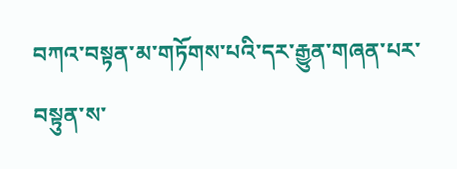བཀའ་བསྟན་མ་གཏོགས་པའི་དར་རྒྱུན་གཞན་པར་བསྟུན་ས་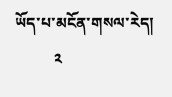ཡོད་པ་མངོན་གསལ་རེད།
          ༢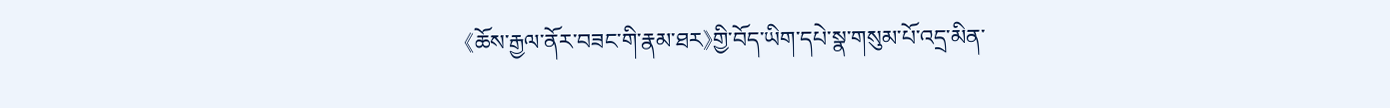《ཆོས་རྒྱལ་ནོར་བཟང་གི་རྣམ་ཐར》གྱི་བོད་ཡིག་དཔེ་སྣ་གསུམ་པོ་འདྲ་མིན་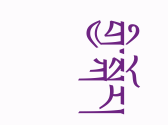གྱི་སྐོར།